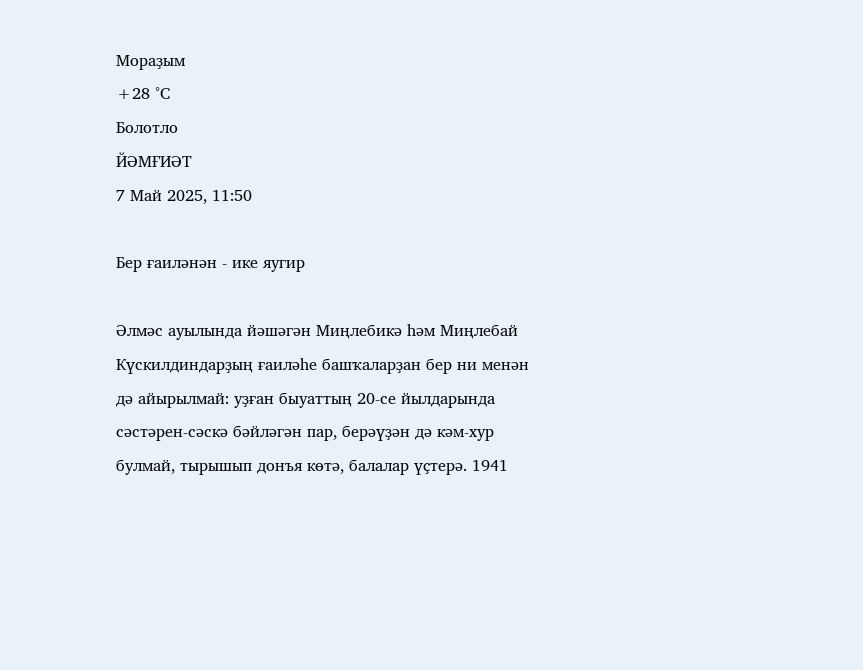Мораҙым
+28 °С
Болотло
ЙӘМҒИӘТ
7 Май 2025, 11:50

Бер ғаиләнән - ике яугир

Әлмәс ауылында йәшәгән Миңлебикә һәм Миңлебай Күскилдиндарҙың ғаиләһе башҡаларҙан бер ни менән дә айырылмай: уҙған быуаттың 20-се йылдарында сәстәрен-сәскә бәйләгән пар, берәүҙән дә кәм-хур булмай, тырышып донъя көтә, балалар үҫтерә. 1941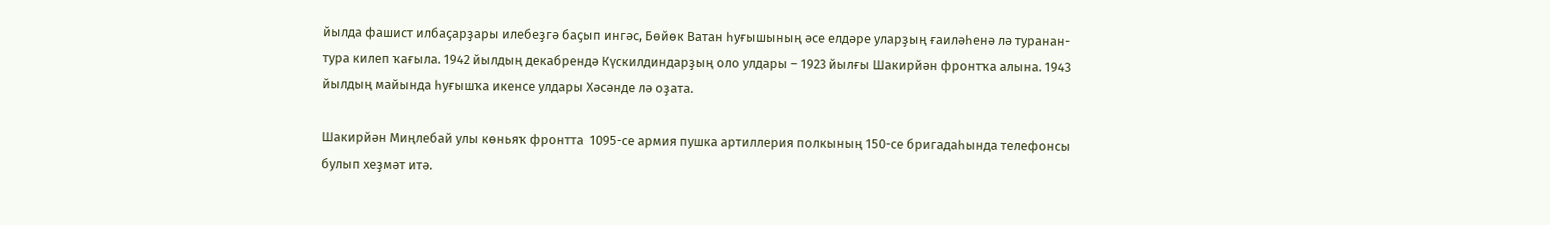йылда фашист илбаҫарҙары илебеҙгә баҫып ингәс, Бөйөк Ватан һуғышының әсе елдәре уларҙың ғаиләһенә лә туранан-тура килеп ҡағыла. 1942 йылдың декабрендә Күскилдиндарҙың оло улдары – 1923 йылғы Шакирйән фронтҡа алына. 1943 йылдың майында һуғышҡа икенсе улдары Хәсәнде лә оҙата.

Шакирйән Миңлебай улы көньяҡ фронтта  1095-се армия пушка артиллерия полкының 150-се бригадаһында телефонсы булып хеҙмәт итә.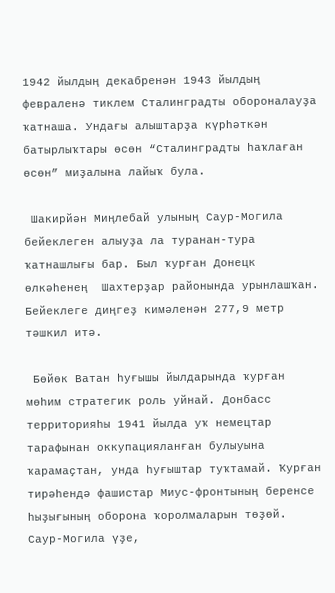1942 йылдың декабренән 1943 йылдың февраленә тиклем Сталинградты обороналауҙа ҡатнаша. Ундағы алыштарҙа күрһәткән батырлыҡтары өсөн “Сталинградты һаҡлаған өсөн” миҙалына лайыҡ була.

 Шакирйән Миңлебай улының Саур-Могила бейеклеген алыуҙа ла туранан-тура ҡатнашлығы бар. Был ҡурған Донецк өлкәһенең  Шахтерҙар районында урынлашҡан. Бейеклеге диңгеҙ кимәленән 277,9 метр тәшкил итә.

 Бөйөк Ватан һуғышы йылдарында ҡурған мөһим стратегик роль уйнай. Донбасс территорияһы 1941 йылда уҡ немецтар тарафынан оккупацияланған булыуына ҡарамаҫтан, унда һуғыштар туҡтамай. Ҡурған тирәһендә фашистар Миус-фронтының беренсе һыҙығының оборона ҡоролмаларын төҙөй. Саур-Могила үҙе,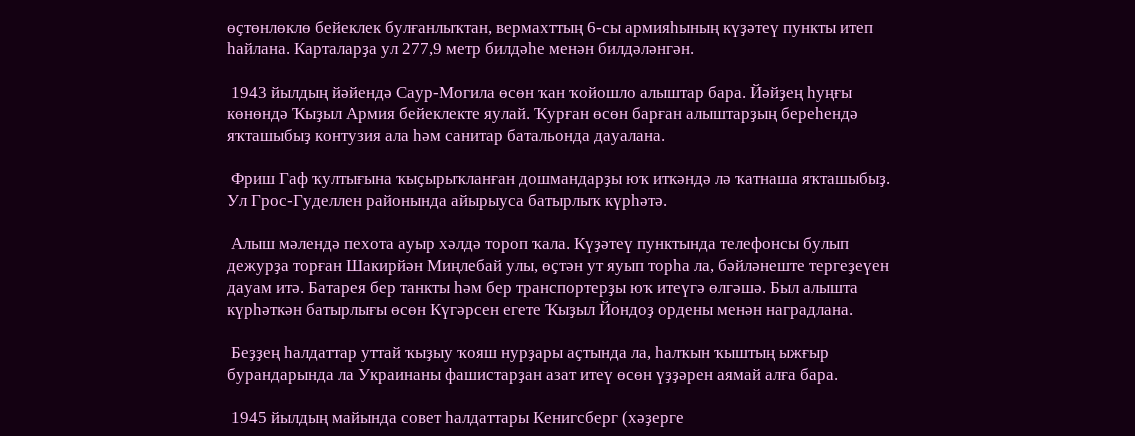өҫтөнлөклө бейеклек булғанлыҡтан, вермахттың 6-сы армияһының күҙәтеү пункты итеп һайлана. Карталарҙа ул 277,9 метр билдәһе менән билдәләнгән.

 1943 йылдың йәйендә Саур-Могила өсөн ҡан ҡойошло алыштар бара. Йәйҙең һуңғы көнөндә Ҡыҙыл Армия бейеклекте яулай. Ҡурған өсөн барған алыштарҙың береһендә яҡташыбыҙ контузия ала һәм санитар батальонда дауалана.

 Фриш Гаф ҡултығына ҡыҫырыҡланған дошмандарҙы юҡ иткәндә лә ҡатнаша яҡташыбыҙ. Ул Грос-Гуделлен районында айырыуса батырлыҡ күрһәтә.

 Алыш мәлендә пехота ауыр хәлдә тороп ҡала. Күҙәтеү пунктында телефонсы булып дежурҙа торған Шакирйән Миңлебай улы, өҫтән ут яуып торһа ла, бәйләнеште тергеҙеүен дауам итә. Батарея бер танкты һәм бер транспортерҙы юҡ итеүгә өлгәшә. Был алышта күрһәткән батырлығы өсөн Күгәрсен егете Ҡыҙыл Йондоҙ ордены менән наградлана.

 Беҙҙең һалдаттар уттай ҡыҙыу ҡояш нурҙары аҫтында ла, һалҡын ҡыштың ыжғыр бурандарында ла Украинаны фашистарҙан азат итеү өсөн үҙҙәрен аямай алға бара.

 1945 йылдың майында совет һалдаттары Кенигсберг (хәҙерге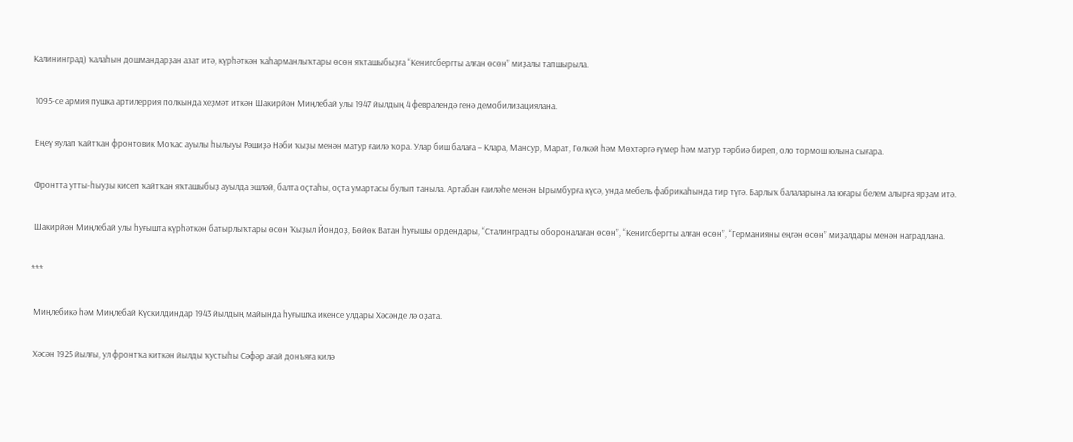Калининград) ҡалаһын дошмандарҙан азат итә, күрһәткән ҡаһарманлыҡтары өсөн яҡташыбыҙға “Кенигсбергты алған өсөн” миҙалы тапшырыла.

 1095-се армия пушка артилеррия полкында хеҙмәт иткән Шакирйән Миңлебай улы 1947 йылдың 4 февралендә генә демобилизациялана.

 Еңеү яулап ҡайтҡан фронтовик Моҡас ауылы һылыуы Рәшиҙә Нәби ҡыҙы менән матур ғаилә ҡора. Улар биш балаға – Клара, Мансур, Марат, Гөлкәй һәм Мөхтәргә ғүмер һәм матур тәрбиә биреп, оло тормош юлына сығара.

 Фронтта утты-һыуҙы кисеп ҡайтҡан яҡташыбыҙ ауылда эшләй, балта оҫтаһы, оҫта умартасы булып таныла. Артабан ғаиләһе менән Ырымбурға күсә, унда мебель фабрикаһында тир түгә. Барлыҡ балаларына ла юғары белем алырға ярҙам итә.

 Шакирйән Миңлебай улы һуғышта күрһәткән батырлыҡтары өсөн Ҡыҙыл Йондоҙ, Бөйөк Ватан һуғышы ордендары, “Сталинградты обороналаған өсөн”, “Кенигсбергты алған өсөн”, “Германияны еңгән өсөн” миҙалдары менән наградлана.

***

 Миңлебикә һәм Миңлебай Күскилдиндар 1943 йылдың майында һуғышҡа икенсе улдары Хәсәнде лә оҙата.

 Хәсән 1925 йылғы, ул фронтҡа киткән йылды ҡустыһы Сәфәр ағай донъяға килә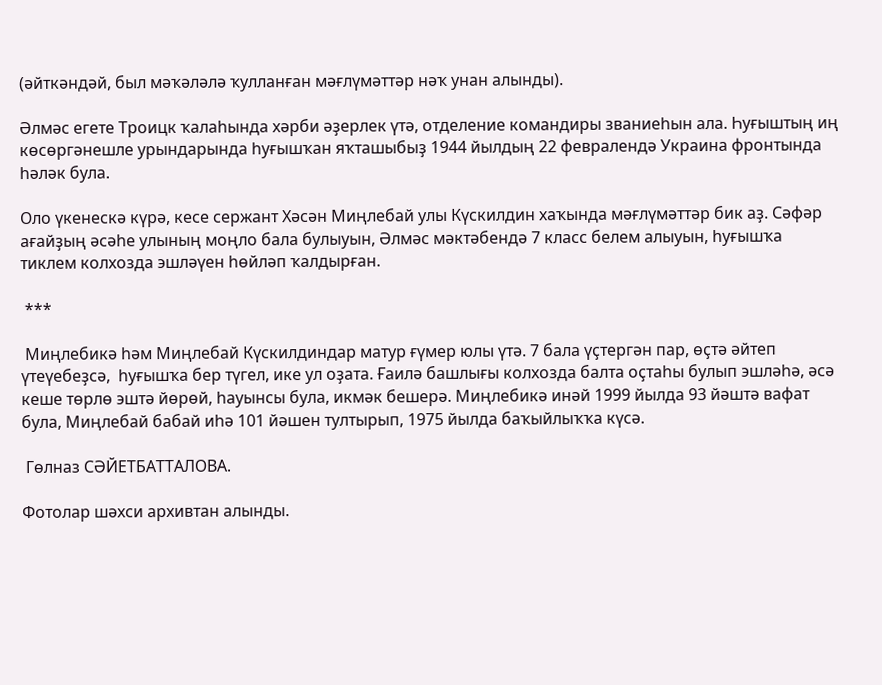(әйткәндәй, был мәҡәләлә ҡулланған мәғлүмәттәр нәҡ унан алынды).

Әлмәс егете Троицк ҡалаһында хәрби әҙерлек үтә, отделение командиры званиеһын ала. Һуғыштың иң көсөргәнешле урындарында һуғышҡан яҡташыбыҙ 1944 йылдың 22 февралендә Украина фронтында һәләк була.

Оло үкенескә күрә, кесе сержант Хәсән Миңлебай улы Күскилдин хаҡында мәғлүмәттәр бик аҙ. Сәфәр ағайҙың әсәһе улының моңло бала булыуын, Әлмәс мәктәбендә 7 класс белем алыуын, һуғышҡа тиклем колхозда эшләүен һөйләп ҡалдырған.

 ***

 Миңлебикә һәм Миңлебай Күскилдиндар матур ғүмер юлы үтә. 7 бала үҫтергән пар, өҫтә әйтеп үтеүебеҙсә,  һуғышҡа бер түгел, ике ул оҙата. Ғаилә башлығы колхозда балта оҫтаһы булып эшләһә, әсә кеше төрлө эштә йөрөй, һауынсы була, икмәк бешерә. Миңлебикә инәй 1999 йылда 93 йәштә вафат була, Миңлебай бабай иһә 101 йәшен тултырып, 1975 йылда баҡыйлыҡҡа күсә.

 Гөлназ СӘЙЕТБАТТАЛОВА.

Фотолар шәхси архивтан алынды.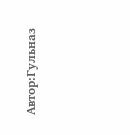Автор:Гульназ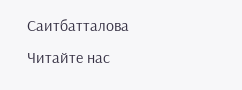Саитбатталова
Читайте нас